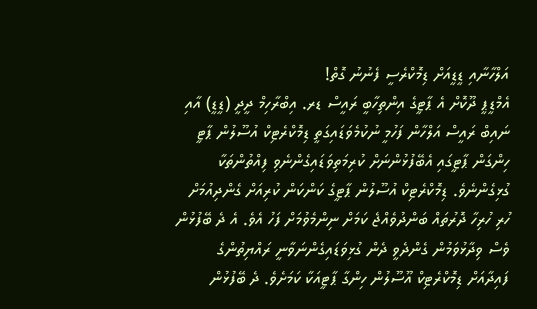އަލްހާނާއި ޑީޑީއަށް ޑިމޮކްރެސީ ފެނުނު ގޮތް!
އެމްޑީޕީ ދޫކޮށް އެ ޕާޓީގެ އިންތިހާބީ ރައީސް ޑރ. އިބްރާހިމް ދީދީ (ޑީޑީ) އާއި ނައިބް ރައީސް އަލްހާން ފަހުމީ ނުކުމެވަޑައިގަތީ ޑިމޮކްރެޓިކް އުސޫލުން ޕާޓީ ހިންގަން ޕާޓީގައި އެބޭފުޅުންނަށް ކުރިމަތިވަޑައިގެންނެވި ފިއްތުންތަކާ ގުޅިގެންނެވެ. ޑިމޮކްރެޓިކް އުސޫލުން ޕާޓީގެ ކަންކަން ކުރިއަށް ގެންދިއުމަށް ހުރި ހުރިހާ ދޮރުތައް ބަންދުވެއްޖެ ކަމަށް ނިންމެވުމަށް ފަހު އެވެ. އެ ދެ ބޭފުޅުން ވެސް ވިދާޅުވަމުން ގެންދެވީ ދެން ގުޅިވަޑައިގެންނަވާނީ ރައްޔިތުންގެ ފައިދާއަށް ޑިމޮކްރެޓިކް އޫސޫލުން ހިންގާ ޕާޓީއަކާ ކަމަށެވެ. ދެ ބޭފުޅުން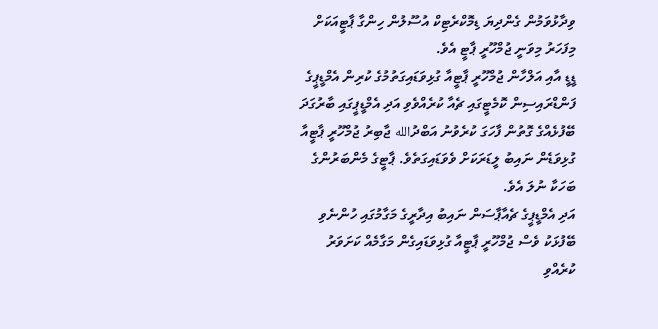ވިދާޅުވަމުން ގެންދިޔަ ޑިމޮކްރެޓިކް އުސޫލުން ހިންގާ ޕާޓީއަކަށް މިފަހަރު މިވަނީ ޖުމްހޫރީ ޕާޓީ އެވެ.
ޑީޑީ އާއި އަލްހާން ޖުމްހޫރީ ޕާޓީއާ ގުޅިވަޑައިގަތުމުގެ ކުރިން އެމްޑީޕީގެ ފަންޑްރައިސިން ކޮމެޓީގައި ޗެއާ ކުރެއްވެވި އަދި އެމްޑީޕީގައި ބާރުގަދަ ބޭފުޅެއްގެ ގޮތުން ފާހަގަ ކުރެވުނު އަބްދުالله ޖާބިރު ޖުމްހޫރީ ޕާޓީއާ ގުޅިވަޑެން ނައިބު ލީޑަރަކަށް ވެވަޑައިގަތެވެ. ޕާޓީގެ މެންބަރުންގެ ބަހަކާ ނުލަ އެވެ.
އަދި އެމްޑީޕީގެ ޗެއާޕާސަން ނައިބު އިދާރީގެ މަގާމުގައި ހުންނެވި ބޭފުޅަކު ވެސް ޖުމްހޫރީ ޕާޓީއާ ގުޅިވަޑައިގެން މަގާމެއް ކަށަވަރު ކުރެއްވި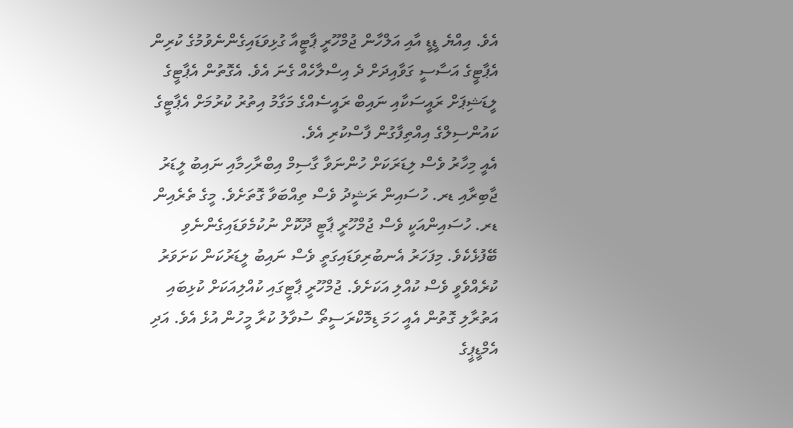އެވެ. އިއްޔެ ޑީޑީ އާއި އަލްހާން ޖުމްހޫރީ ޕާޓީއާ ގުޅިވަޑައިގެންނެވުމުގެ ކުރިން އެޕާޓީގެ އަސާސީ ގަވާއިދަށް ދެ އިސްލާހެއް ގެނަ އެވެ. އެގޮތުން އެޕާޓީގެ ލީޑަޝިޕަށް ރައީސަކާއި ނައިބް ރައީސެއްގެ މަގާމު އިތުރު ކުރުމަށް އެޕާޓީގެ ކައުންސިލްގެ އިއްތިފާގުން ފާސްކުރި އެވެ.
އެއީ މިހާރު ވެސް ލިޑަރަކަށް ހުންނަވާ ގާސިމް އިބްރާހިމާއި ނައިބު ލީޑަރު ޖާބިރާއި ޑރ. ހުސައިން ރަޝީދު ވެސް ތިއްބަވާ ގޮތަށެވެ. މީގެ ތެރެއިން ޑރ. ހުސައިންއަކީ ވެސް ޖުމްހޫރީ ޕާޓީ ދޫކޮށް ނުކުމެވަޑައިގެންނެވި ބޭފުޅެކެވެ. މިފަހަރު އެނބުރިވަޑައިގަތީ ވެސް ނައިބު ލީޑަރުކަން ކަށަވަރު ކުރެއްވެވީ ވެސް ކުއްލި އަކަށެވެ. ޖުމްހޫރީ ޕާޓީގައި ކުއްލިއަކަށް ކުޅިބައި އަތުރާލި ގޮތުން އެއީ ހަމަ ޑިމޮކްރަސީތޯ ސުވާލު ކުރާ މީހުން އުޅެ އެވެ. އަދި އެމްޑީޕީގެ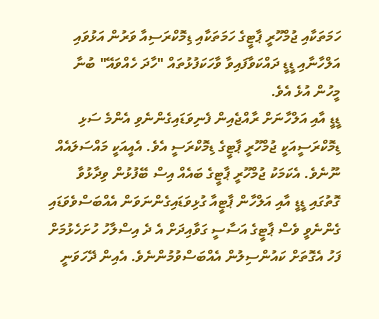ހަމަތަކާއި ޖުމްހޫރީ ޕާޓީގެ ހަމަތަކާއި ޑިމޮކްރަސިއާ ވަރުން އަޅުވައި އަލްހާނާއި ޑީޑީ ދައްކަވާފައިވާ ވާހަކަފުޅުތައް "ހާދަ ހެއްވައޭ" ބުނާ މީހުން އުޅެ އެވެ.
ޑީޑީ އާއި އަލްހާނަށް ރާއްޖެއިން ފެނިވަޑައިގެންނެވި އެންމެ ސަޅި ޑިމޮކްރަސީއަކީ ޖުމްހޫރީ ޕާޓީގެ ޑިމޮކްރަސީ އެވެ. އެއީއަކީ މައްސަލައެއް ނޫނެވެ. އެކަމަކު ޖުމްހޫރީ ޕާޓީގެ ބައެއް އިސް ބޭފުޅުން ވިދާޅުވާ ގޮތުގައި ޑީޑީ އާއި އަލްހާން ޕާޓީއާ ގުޅިވަޑައިގެންނަވަން އެއްބަސްވެވަޑައި ގެންނެވީ ވެސް ޕާޓީގެ އަސާސީ ގަވާއިދަށް އެ ދެ އިސްލާހު ހުށަހެޅުމަށް ފަހު އެގޮތަށް ކައުންސިލުން އެއްބަސްވުމުންނެވެ. އެއިން ދޭހަވަނީ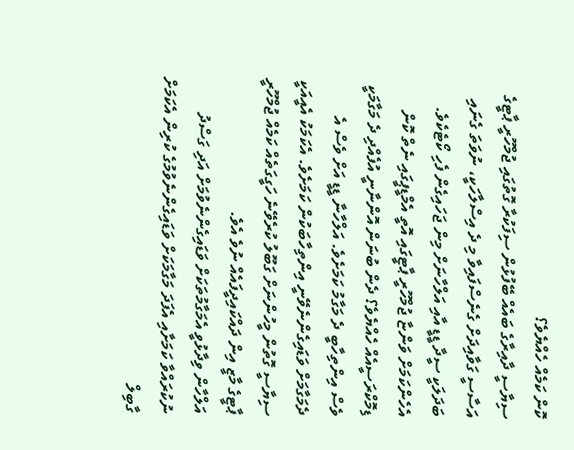ކޮން ކަމެއް ހެއްޔެވެ؟
ސިޔާސީ ދާއިރާގެ ބައެއް ބޭފުޅުން ސިފަކުރާ ގޮތުގައި ޖުމްހޫރީ ޕާޓީގެ އަސާސީ ގަވާއިދަށް ގެނެސްފައިވާ މި ދެ އިސްލާހަކީ، ނުވަތަ ގެނައި ބަދަލަކީ ސީދާ ޑީޑީ އާއި އަލްހާނަށް މިން ޖަހައިގެން ފެހި ކޯޓެކެވެ. އެހެންކަމަށް ވަންޏާ ޖުމްހޫރީ ޕާޓީގައި އޮތީ އެމްޑީޕީގައި ނެތް ކޮން ޑިމޮކްރަސީއެއް ހެއްޔެވެ؟ ދެން ބުނަން އޮންނާނީ އުފެއްދި ދެ މަގާމަކީ ވެސް އިންތިހާބީ ދެ މަގާމު ކަމަށެވެ. އަލްހާނާ ޑީޑީ އަށް ވެސް އެ ދެމަގާމަށް ވަޑައިގެންނެވޭނީ އިންތިހާބަކުން ކަމަށެވެ. އެކަމަކު އެއީއަކީ ސިޔާސީ ގޮތުން މީހުންނަށް ގަބޫލު ކުރެވޭނެ ހަގީގަތެއް ކަމެއް ޖުމްހޫރީ ޕާޓީގެ މާޒީ އިން ދައްކައިދީފައެއް ނުވެ އެވެ.
އަލްހާން ވިދާޅުވީ އެމަގާމުތަކަށް ވަޑައިގެންނެވުމަށް އަދި ގަސްދު ނުކުރައްވާ ކަމަށާއި އެފަދަ މަގާމަކަށް ވަޑައިގެންނެވުމުގެ ކުރިން އެކަމަށް ގާބިލް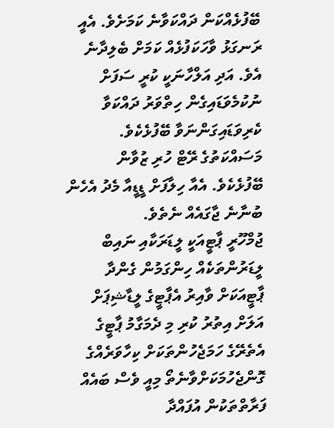ބޭފުޅެއްކަން ދައްކަވާނެ ކަމަށެވެ. އެއީ ރަނގަޅު ވާހަކަފުޅެއް ކަމަށް ބެލިދާނެ އެވެ. އަދި އަލްހާނަކީ ކުރީ ސަފަށް ނުކުމެވަޑައިގެން ހިތްވަރު ދައްކަވާ ކެރިވަޑައިގަންނަވާ ބޭފުޅެކެވެ. މަސައްކަތުގެ ރޭޓް ހުރި ޒުވާން ބޭފުޅެކެވެ. އެއާ ހިލާފަށް ޑީޑީއާ މެދު އެހެން ބުނާނެ ޖާގައެއް ނެތެވެ.
ޖުމްހޫރީ ޕާޓީއަކީ ލީޑަރަކާއި ނައިބް ލީޑަރުންތަކެއް ހިންގަމުން ގެންދާ ޕާޓީއަކަށް ވާއިރު އެޕާޓީގެ ލީޑާޝިޕަށް އަލަށް އިތުރު ކުރި މި ދެމަގާމު ޕާޓީގެ އެތެރޭގެ ހަމަޖެހުންތަކަށް ކިހާވަރެއްގެ ގޮންޖެހުމަކަށްވާނެތޯ މިއީ ވެސް ބައެއް ފަރާތްތަކުން އުފައްދާ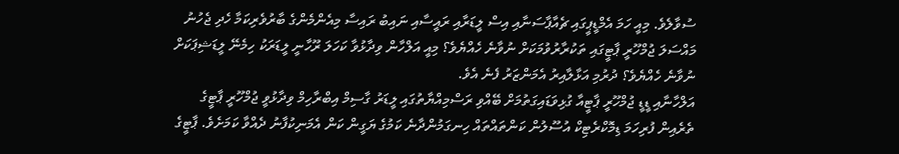ސުވާލެވެ. މިއީ ހަމަ އެމްޑީޕީގައި ޗެއާޕާސަނާއި އިސް ލީޑަރާއި ރައީސާއި ނައިބު ރައިސާ މިއެންމެންގެ ބާރުވެރިކަމާ ހެދި ޖެހުނު މައްސަލަ ޖުމްހޫރީ ޕާޓީގައި ތަކުރާރުވުމަކަށް ނުވާނެ ހެއްޔެވެ؟ މިއީ އަލްހާން ވިދާޅުވާ ކަހަލަ ރޫހާނީ ލީޑަރަކު ހިމެނޭ ލީޑަޝިޕަކަށް ނުވާނެ ހެއްޔެވެ؟ ދުރުމި އަޅާލާއިރު އެމަންޒަރު ފެނެ އެވެ.
އަލްހާނާއި ޑީޑީ ޖުމްހޫރީ ޕާޓީއާ ގުޅިވަޑައިގަތުމަށް ބޭއްވި ރަސްމިއްޔާތުގައި ލީޑަރު ގާސިމް އިބްރާހިމް ވިދާޅުވީ ޖުމްހޫރީ ޕާޓީގެ ތެރެއިން ފުރިހަމަ ޑިމޮކްރެޓިކް އުސޫލުން ކަންތައްތައް ހިނގަމުންދާނެ ކަމުގެ ޔަގީން ކަން އެމަނިކުފާނު ދެއްވާ ކަމަށެވެ. ޕާޓީގެ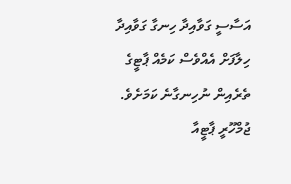އަސާސީ ގަވާއިދާ ހިނގާ ގަވާއިދާ ހިލާފަށް އެއްވެސް ކަމެއް ޕާޓީގެ ތެރެއިން ނުހިނގާނެ ކަމަށެވެ.
ޖުމްހޫރީ ޕާޓީއާ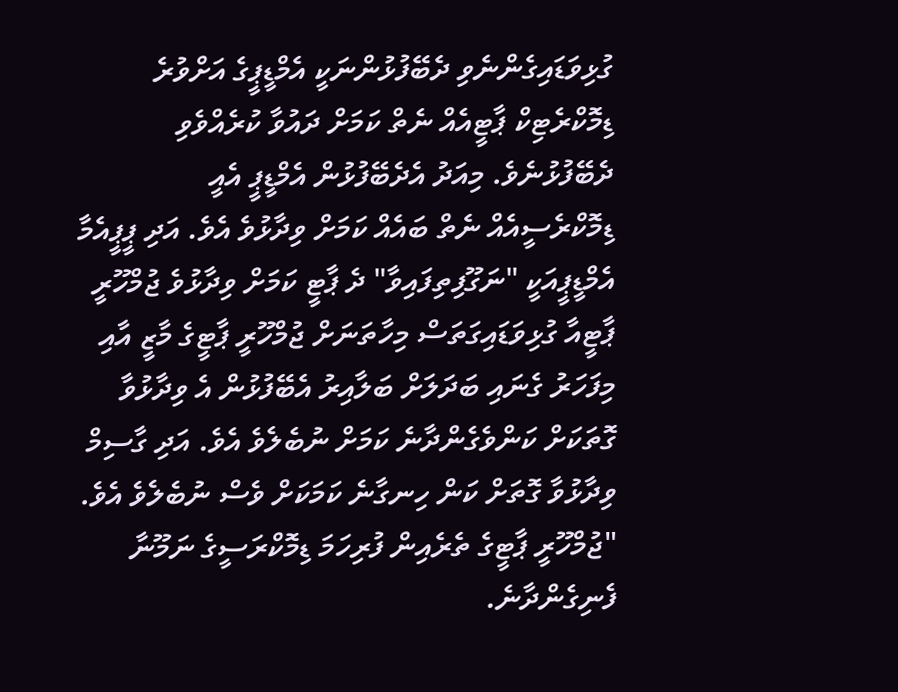ގުޅިވަޑައިގެންނެވި ދެބޭފުޅުންނަކީ އެމްޑީޕީގެ އަށްވުރެ ޑިމޮކްރެޓިކް ޕާޓީއެއް ނެތް ކަމަށް ދައުވާ ކުރެއްވެވި ދެބޭފުޅުނެވެ. މިއަދު އެދެބޭފުޅުން އެމްޑީޕީ އެއީ ޑިމޮކްރެސީއެއް ނެތް ބައެއް ކަމަށް ވިދާޅުވެ އެވެ. އަދި ޕީޕީއެމާ އެމްޑީޕީއަކީ "ނަގޫފިތިފައިވާ" ދެ ޕާޓީ ކަމަށް ވިދާޅުވެ ޖުމްހޫރީ ޕާޓީއާ ގުޅިވަޑައިގަތަސް މިހާތަނަށް ޖުމްހޫރީ ޕާޓީގެ މާޒީ އާއި މިފަހަރު ގެނައި ބަދަލަށް ބަލާއިރު އެބޭފުޅުން އެ ވިދާޅުވާ ގޮތަކަށް ކަންވެގެންދާނެ ކަމަށް ނުބެލެވެ އެވެ. އަދި ގާސިމް ވިދާޅުވާ ގޮތަށް ކަން ހިނގާނެ ކަމަކަށް ވެސް ނުބެލެވެ އެވެ.
"ޖުމްހޫރީ ޕާޓީގެ ތެރެއިން ފުރިހަމަ ޑިމޮކްރަސީގެ ނަމޫނާ ފެނިގެންދާނެ.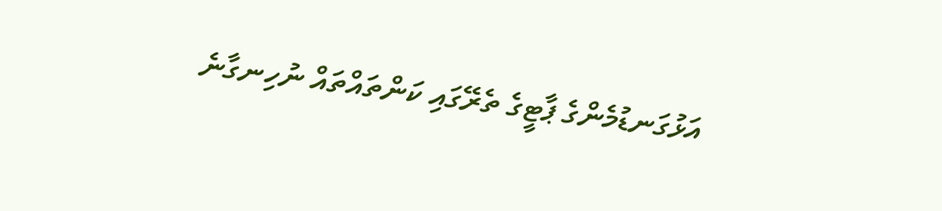އަޅުގަނޑުމެންގެ ޕާޓީގެ ތެރޭގައި ކަންތައްތައް ނުހިނގާނެ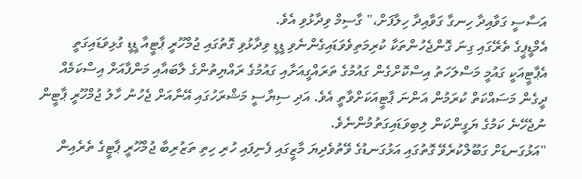އަސާސީ ގަވާއިދާ ހިނގާ ގަވާއިދާ ހިލާފަށް،" ގާސިމް ވިދާޅުވި އެވެ.
އެމްޑީޕީގެ ތެރޭގައި ގިނަ ގޮންޖެހުންތަކާ ކުރިމަތިވެވަޑައިގެންނެވި ޑީޑީ ވިދާޅުވި ގޮތުގައި ޖުމްހޫރީ ޕާޓީއާ ޑީޑީ ގުޅިވަޑައިގަތީ އެޕާޓީއަކީ ގައުމީ މަސްލަހަތު އިސްކޮށްގެން ގައުމުގެ ތަރައްގީއަށާއި ގައުމުގެ ރައްޔިތުންގެ ލާބައާއި މަންފާއަށް އިސްކަމެއް ދީގެން މަސައްކަތް ކުރަމުން އަންނަ ޕާޓީއަކަށްވާތީ އެވެ. އަދި ސިޔާސީ މަޝްރަހުގައި އޭނާއަށް ޖެހުނު ހާލު ޖުމްހޫރީ ޕާޓީން ނުޖެހޭނެ ކަމުގެ ޔަގީންކަން ލިބިވަޑައިގަތުމުންނެވެ.
"އަޅުގަނޑަށް ގަބޫލްކުރެވޭ ގޮތުގައި އަޅުގަނޑުގެ ވޭތުވެދިޔަ މާޒީގައި ފެނިފައި ހުރި ހިތި ތަޒުރިބާ ޖުމްހޫރީ ޕާޓީގެ ތެރެއިން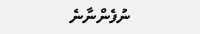ނުފެންނާނެ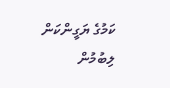ކަމުގެ ޔަގީންކަން ލިބުމުން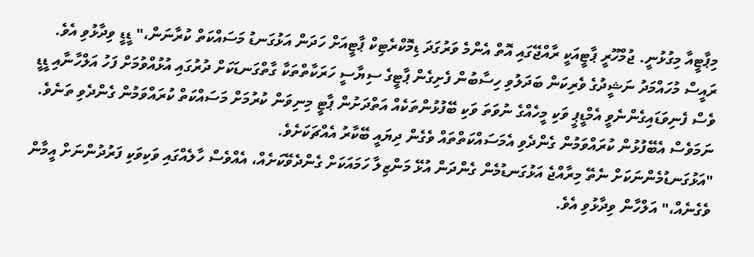މިޕާޓީއާ މިގުޅުނީ. ޖުމްހޫރީ ޕާޓީއަކީ ރާއްޖޭގައި އޮތް އެންމެ ވަރުގަދަ ޑިމޮކްރެޓިކް ޕާޓީއަށް ހަދަން އަޅުގަނޑު މަސައްކަތް ކުރާނަން،" ޑީޑީ ވިދާޅުވި އެވެ.
ރައީސް މުހައްމަދު ނަޝީދުގެ ވެރިކަން ބަދަލުވި ހިސާބުން ފެށިގެން ޕާޓީގެ ސިޔާސީ ހަރަކާތްތަކާ ގާތްގަނޑަކަށް ދުރުގައި އުޅުއްވުމަށް ފަހު އަލްހާނާއި ޑީޑީ ވެސް ފެނިވަޑައިގެންނެވީ އެމްޑީޕީ ވަކި މީހެއްގެ ނުވަތަ ވަކި ބޭފުޅުންތަކެއް އަތްދަށުން ޕާޓީ މިނިވަން ކުރުމަށް މަސައްކަތް ކުރައްވަމުން ގެންދެވި ތަނެވެ. ނަމަވެސް އެބޭފުޅުން ކުރައްވަމުން ގެންދެވި އެމަސައްކަތްތައް ވެގެން ދިޔައީ ބޭކާރު އެއްޗަކަށެވެ.
"އަޅުގަނޑުމެންނަކަށް ނެތޭ މިރާއްޖެ އަޅުގަނޑުމެން ގެންދަން އުޅޭ މަންޒިލާ ހަމައަކަށް ގެންދެވޭކަށެއް، އެއްވެސް ހާލެއްގައި ވަކިވަކި ފަރުދުންނަށް އީމާން ވެގެނެއް،" އަލްހާން ވިދާޅުވި އެވެ.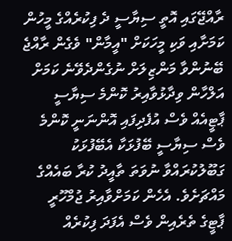ރާއްޖޭގައި އޮތީ ސިޔާސީ ދެ ފިކުރެއްގެ މީހުން ކަމަށާއި ވަކި މީހަކަށް "އީމާން" ވެގެން ރާއްޖެ ބޭނުންވާ މަންޒިލަށް ނުގެންދެވޭނެ ކަމަށް އަލްހާން ވިދާޅުވާއިރު ކޮންމެ ސިޔާސީ ޕާޓީއެއް ވެސް އުފެދިފައި އޮންނަނީ ކޮންމެ ވެސް ސިޔާސީ ބޭފުޅަކާ އެބޭފުޅަކު ގަބޫލުކުރައްވާ ނުވަތަ ތާއީދު ކުރާ ބައެއްގެ މައްޗަށެވެ. އެހެން ކަމަށްވާއިރު ޖުމްހޫރީ ޕާޓީގެ ތެރެއިން ވެސް އެފަދަ ފިކުރެއް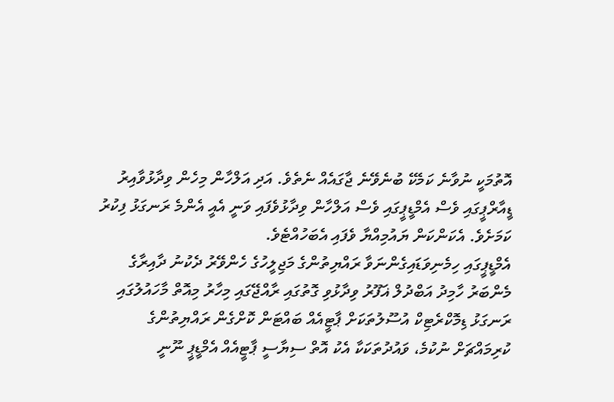އޮތުމަކީ ނުވާނެ ކަމެކޭ ބުނެވޭނެ ޖާގައެއް ނެތެވެ. އަދި އަލްހާން މިހެން ވިދާޅުވާއިރު ޑީއާރްޕީގައި ވެސް އެމްޑީޕީގައި ވެސް އަލްހާން ވިދާޅުވެފައި ވަނީ އެއީ އެންމެ ރަނގަޅު ފިކުރު ކަމަށެވެ. އެކަންކަން ޔައުމިއްޔާ ވެފައި އެބަހުއްޓެވެ.
އެމްޑީޕީގައި ހިމެނިވަޑައިގެންނަވާ ރައްޔިތުންގެ މަޖިލީހުގެ ހެންވޭރު ދެކުނު ދާއިރާގެ މެންބަރު ހާމިދު އަބްދުލް ޣަފޫރު ވިދާޅުވި ގޮތުގައި ރާއްޖޭގައި މިހާރު މިއޮތް މާހައުލުގައި ރަނގަޅު ޑިމޮކްރެޓިކް އުސޫލުތަކަށް ޕާޓީއެއް ބައްޓަން ކޮށްގެން ރައްޔިތުންގެ ކުރިމައްޗަށް ނުކުމެ، ވައުދުތަކަކާ އެކު އޮތް ސިޔާސީ ޕާޓީއެއް އެމްޑީޕީ ނޫނީ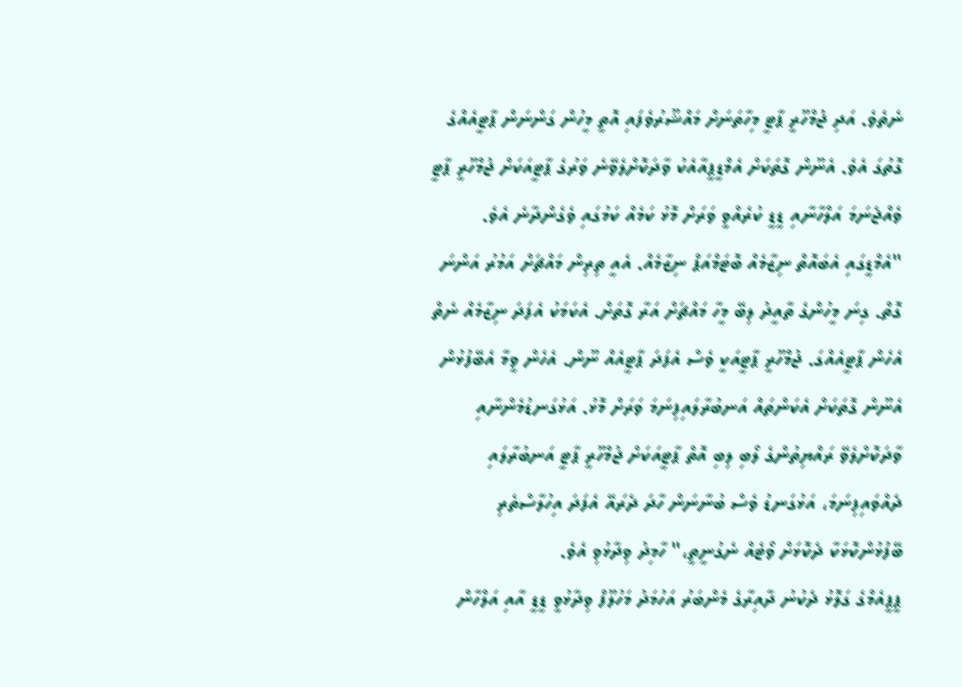ނެތެވެ. އަދި ޖުމްހޫރީ ޕާޓީ މިހާތަނަށް މައްޝޫރުވެފައި އޮތީ މީހުން ގަންނަން ޕާޓީއެއްގެ ގޮތުގަ އެވެ. އެނޫން ގޮތަކަށް އެމްޑީޕީއާއެކު ވާދަކޮށްލެވޭނެ ވަރުގެ ޕާޓީއަކަށް ޖުމްހޫރީ ޕާޓީ ވެއްޖެނަމަ އަލްހާނާއި ޑީޑީ ކުރެއްވީ ވަރަށް މޮޅު ކަމެއް ކަމުގައި ވެގެންދާނެ އެވެ.
"އެމްޑީގައި އެބައޮތް ނިޒާމެއް ބޮޓަމްއަޕް ނިޒާމެއް. އެއީ ތިރިން މައްޗަށް އަމުރު އަންނަ ގޮތް. ގިނަ މީހުންގެ ތާއީދު ލިބޭ މީހާ މައްޗަށް އަރާ ގޮތަށް. އެކަމަކު އެފަދަ ނިޒާމެއް ނެތް އެހެން ޕާޓީއެއްގަ. ޖުމްހޫރީ ޕާޓީއަކީ ވެސް އެފަދަ ޕާޓީއެއް ނޫން. އެހެން ވީމާ އެބޭފުޅުން އެނޫން ގޮތަކަށް އެކަންތައް އަނބުރާލައިފިނަމަ ވަރަށް މޮޅު. އަޅުގަނޑުމެންނާއި ވާދަކޮށްލެވޭ ރައްޔިތުންގެ ލޯބި ލިބި އޮތް ޕާޓީއަކަށް ޖުމްހޫރީ ޕާޓީ އަނބުރާލައި ދެއްވައިފިނަމަ، އަޅުގަނޑު ވެސް ބުނާނަން ހާދަ ދެރައޭ އެފަދަ އިހުލާސްތެރި ބޭފުޅުންކޮޅަކާ ދެކޮޅަށް ވޯޓެއް ނެގުނީތީ،" ހާމިދު ވިދާޅުވި އެވެ.
ޕީޕީއެމްގެ ގަލޮޅު ދެކުނު ދާއިރާގެ މެންބަރު އަހުމަދު މަހުލޫފް ވިދާޅުވީ ޑީޑީ އާއި އަލްހާން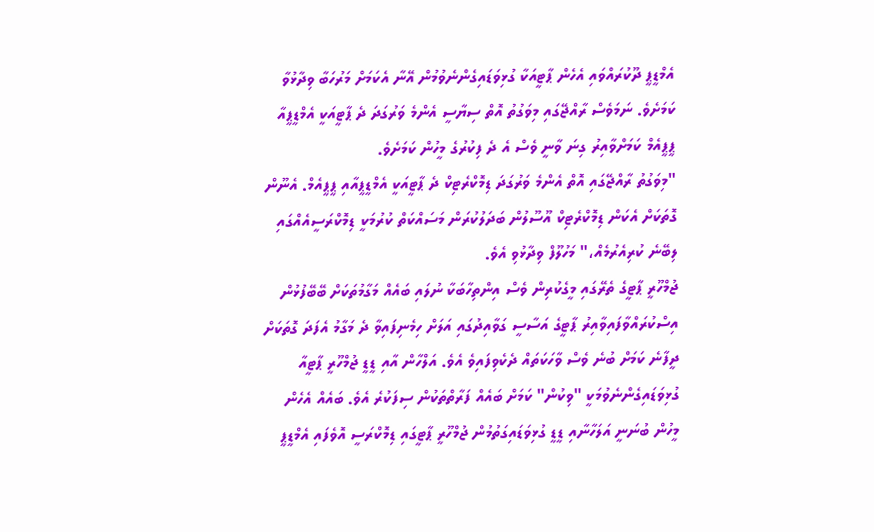އެމްޑީޕީ ދޫކުރައްވައި އެހެން ޕާޓީއަކާ ގުޅިވަޑައިގެންނެވުމުން އޭނާ އެކަމަށް މަރުހަބާ ވިދާޅުވާ ކަމަށެވެ. ނަމަވެސް ރާއްޖޭގައި މިވަގުތު އޮތް ސިޔާސީ އެންމެ ވަރުގަދަ ދެ ޕާޓީއަކީ އެމްޑީޕީއާ ޕީޕީއެމް ކަމަށްވާއިރު ގިނަ ވާނީ ވެސް އެ ދެ ފިކުރުގެ މީހުން ކަމަށެވެ.
"މިވަގުތު ރާއްޖޭގައި އޮތް އެންމެ ވަރުގަދަ ޑިމޮކްރެޓިކް ދެ ޕާޓީއަކީ އެމްޑީޕީއާއި ޕީޕީއެމް. އެނޫން ގޮތަކަށް އެކަން ޑިމޮކްރެޓިކް އޫސޫލުން ބަދަލުކުރަން މަސައްކަތް ކުރުމަކީ ޑިމޮކްރަސީއެއްގައި ލިބޭނެ ކުރިއެރުމެއް،" މަހުލޫފް ވިދާޅުވި އެވެ.
ޖުމްހޫރީ ޕާޓީގެ ތެރޭގައި މީގެކުރިން ވެސް އިންތިހާބަކާ ނުލައި ބައެއް މަގާމުތަކަށް ބޭބޭފުޅުން އިސްކުރައްވާފައިވާއިރު ޕާޓީގެ އަސާސީ ގަވާއިދުގައި އަލަށް ހިމެނިފައިވާ ދެ މަގާމު އެފަދަ ގޮތަކަށް ދީފާނެ ކަމަށް ބުނެ ވެސް ވާހަކަތައް ދެކެވިފައިވެ އެވެ. އަލްހާން އާއި ޑީޑީ ޖުމްހޫރީ ޕާޓީއާ ގުޅިވަޑައިގެންނެވުމަކީ "ވިކުން" ކަމަށް ބައެއް ފަރާތްތަކުން ސިފަކުރެ އެވެ. ބައެއް އެހެން މީހުން ބުނަނީ އަލަހާނާއި ޑީޑީ ގުޅިވަޑައިގަތުމުން ޖުމްހޫރީ ޕާޓީގައި ޑިމޮކްރަސީ އޮވެފައި އެމްޑީޕީ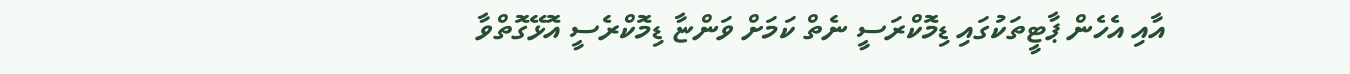އާއި އެހެން ޕާޓީތަކުގައި ޑިމޮކްރަސީ ނެތް ކަމަށް ވަންޏާ ޑިމޮކްރެސީ އޮޅޭގޮތްވާ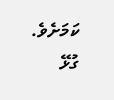ކަމަށެވެ.
ގުޅޭ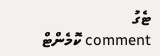ޓެގު
comment ކޮމެންޓް